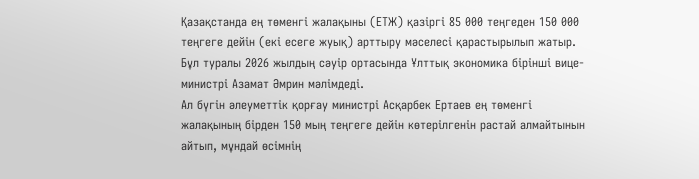Қазақстанда ең төменгі жалақыны (ЕТЖ) қазіргі 85 000 теңгеден 150 000 теңгеге дейін (екі есеге жуық) арттыру мәселесі қарастырылып жатыр.
Бұл туралы 2026 жылдың сәуір ортасында Ұлттық экономика бірінші вице-министрі Азамат Әмрин мәлімдеді.
Ал бүгін әлеуметтік қорғау министрі Асқарбек Ертаев ең төменгі жалақының бірден 150 мың теңгеге дейін көтерілгенін растай алмайтынын айтып, мұндай өсімнің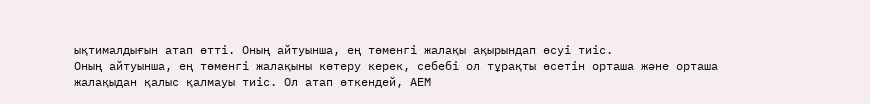ықтималдығын атап өтті. Оның айтуынша, ең төменгі жалақы ақырындап өсуі тиіс.
Оның айтуынша, ең төменгі жалақыны көтеру керек, себебі ол тұрақты өсетін орташа және орташа жалақыдан қалыс қалмауы тиіс. Ол атап өткендей, АЕМ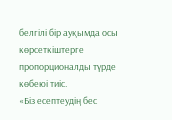белгілі бір ауқымда осы көрсеткіштерге пропорционалды түрде көбеюі тиіс.
«Біз есептеудің бес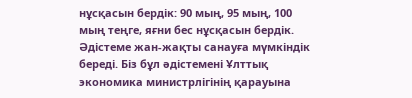нұсқасын бердік: 90 мың, 95 мың, 100 мың теңге, яғни бес нұсқасын бердік. Әдістеме жан-жақты санауға мүмкіндік береді. Біз бұл әдістемені Ұлттық экономика министрлігінің қарауына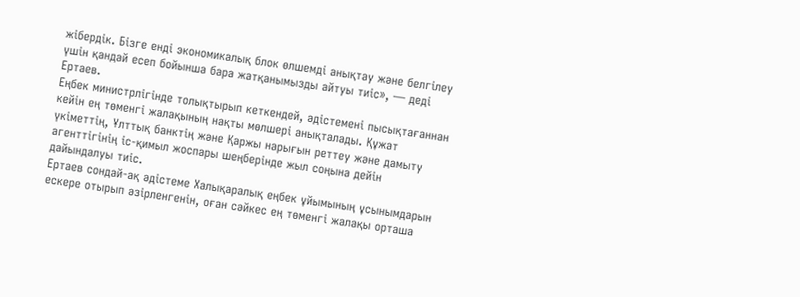жібердік. Бізге енді экономикалық блок өлшемді анықтау және белгілеу үшін қандай есеп бойынша бара жатқанымызды айтуы тиіс», — деді Ертаев.
Еңбек министрлігінде толықтырып кеткендей, әдістемені пысықтағаннан кейін ең төменгі жалақының нақты мөлшері анықталады. Құжат үкіметтің, Ұлттық банктің және Қаржы нарығын реттеу және дамыту агенттігінің іс-қимыл жоспары шеңберінде жыл соңына дейін дайындалуы тиіс.
Ертаев сондай-ақ әдістеме Халықаралық еңбек ұйымының ұсынымдарын ескере отырып әзірленгенін, оған сәйкес ең төменгі жалақы орташа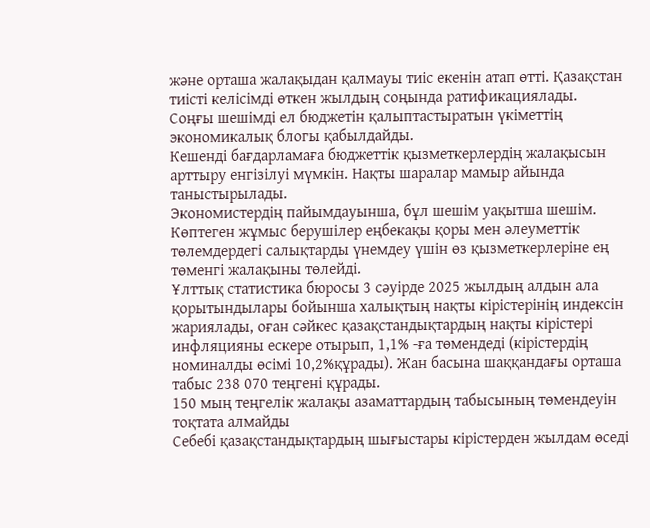және орташа жалақыдан қалмауы тиіс екенін атап өтті. Қазақстан тиісті келісімді өткен жылдың соңында ратификациялады.
Соңғы шешімді ел бюджетін қалыптастыратын үкіметтің экономикалық блогы қабылдайды.
Кешенді бағдарламаға бюджеттік қызметкерлердің жалақысын арттыру енгізілуі мүмкін. Нақты шаралар мамыр айында таныстырылады.
Экономистердің пайымдауынша, бұл шешім уақытша шешім. Көптеген жұмыс берушілер еңбекақы қоры мен әлеуметтік төлемдердегі салықтарды үнемдеу үшін өз қызметкерлеріне ең төменгі жалақыны төлейді.
Ұлттық статистика бюросы 3 сәуірде 2025 жылдың алдын ала қорытындылары бойынша халықтың нақты кірістерінің индексін жариялады, оған сәйкес қазақстандықтардың нақты кірістері инфляцияны ескере отырып, 1,1% -ға төмендеді (кірістердің номиналды өсімі 10,2%құрады). Жан басына шаққандағы орташа табыс 238 070 теңгені құрады.
150 мың теңгелік жалақы азаматтардың табысының төмендеуін тоқтата алмайды
Себебі қазақстандықтардың шығыстары кірістерден жылдам өседі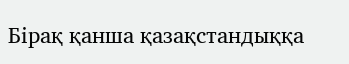Бірақ қанша қазақстандыққа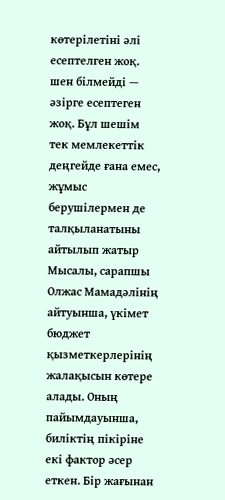көтерілетіні әлі есептелген жоқ. шен білмейді — әзірге есептеген жоқ. Бұл шешім тек мемлекеттік деңгейде ғана емес, жұмыс берушілермен де талқыланатыны айтылып жатыр
Мысалы, сарапшы Олжас Мамадәлінің айтуынша, үкімет бюджет қызметкерлерінің жалақысын көтере алады. Оның пайымдауынша, биліктің пікіріне екі фактор әсер еткен. Бір жағынан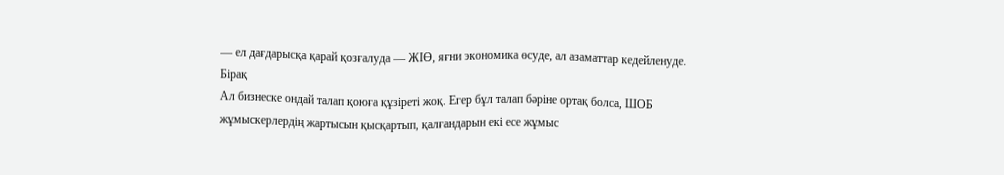— ел дағдарысқа қарай қозғалуда — ЖІӨ, яғни экономика өсуде, ал азаматтар кедейленуде.
Бірақ
Ал бизнеске ондай талап қоюға құзіреті жоқ. Егер бұл талап бәріне ортақ болса, ШОБ жұмыскерлердің жартысын қысқартып, қалғандарын екі есе жұмыс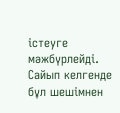істеуге мәжбүрлейді. Сайып келгенде бұл шешімнен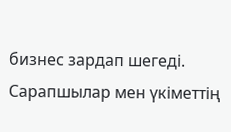бизнес зардап шегеді.
Сарапшылар мен үкіметтің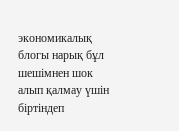экономикалық блогы нарық бұл шешімнен шок алып қалмау үшін біртіндеп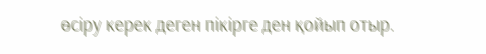өсіру керек деген пікірге ден қойып отыр.